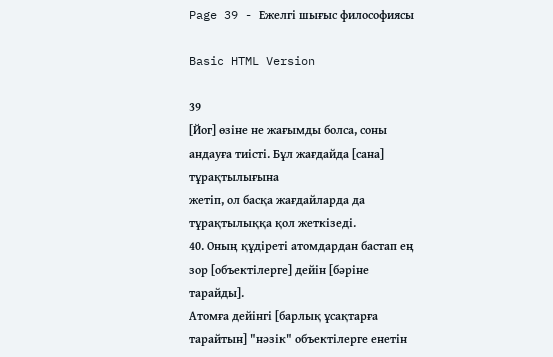Page 39 - Ежелгі шығыс философиясы

Basic HTML Version

39
[Йог] өзіне не жағымды болса, соны андауға тиісті. Бұл жағдайда [сана] тұрақтылығына
жетіп, ол басқа жағдайларда да тұрақтылыққа қол жеткізеді.
40. Оның құдіреті атомдардан бастап ең зор [объектілерге] дейін [бәріне тарайды].
Атомға дейінгі [барлық ұсақтарға тарайтын] "нәзік" объектілерге енетін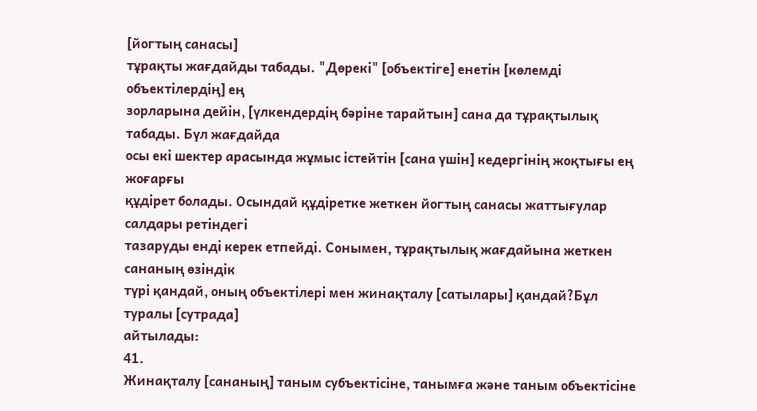[йогтың санасы]
тұрақты жағдайды табады. "Дөрекі" [объектіге] енетін [көлемді объектілердің] ең
зорларына дейін, [үлкендердің бәріне тарайтын] сана да тұрақтылық табады. Бүл жағдайда
осы екі шектер арасында жұмыс істейтін [сана үшін] кедергінің жоқтығы ең жоғарғы
құдірет болады. Осындай құдіретке жеткен йогтың санасы жаттығулар салдары ретіндегі
тазаруды енді керек етпейді. Сонымен, тұрақтылық жағдайына жеткен сананың өзіндік
түрі қандай, оның объектілері мен жинақталу [сатылары] қандай?Бұл туралы [сутрада]
айтылады:
41.
Жинақталу [сананың] таным субъектісіне, танымға және таным объектісіне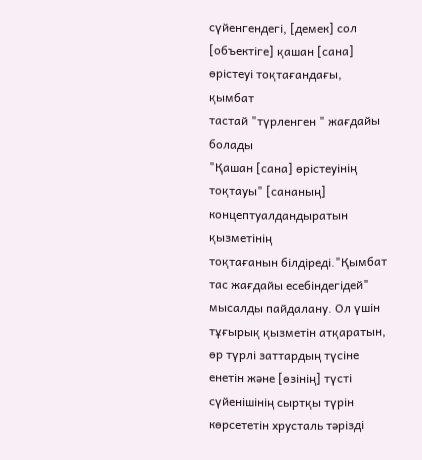сүйенгендегі, [демек] сол [объектіге] қашан [сана] өрістеуі тоқтағандағы, қымбат
тастай "түрленген " жағдайы болады
"Қашан [сана] өрістеуінің тоқтауы" [сананың] концептуалдандыратын қызметінің
тоқтағанын білдіреді."Қымбат тас жағдайы есебіндегідей" мысалды пайдалану. Ол үшін
тұғырық қызметін атқаратын, өр түрлі заттардың түсіне енетін және [өзінің] түсті
сүйенішінің сыртқы түрін көрсететін хрусталь тәрізді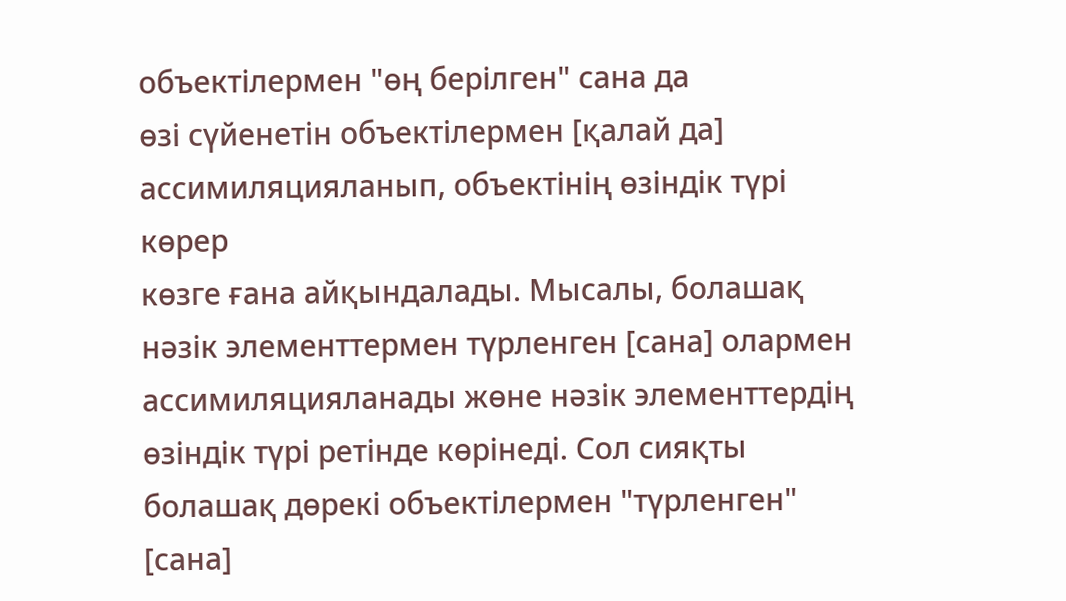объектілермен "өң берілген" сана да
өзі сүйенетін объектілермен [қалай да] ассимиляцияланып, объектінің өзіндік түрі көрер
көзге ғана айқындалады. Мысалы, болашақ нәзік элементтермен түрленген [сана] олармен
ассимиляцияланады жөне нәзік элементтердің өзіндік түрі ретінде көрінеді. Сол сияқты
болашақ дөрекі объектілермен "түрленген" [сана]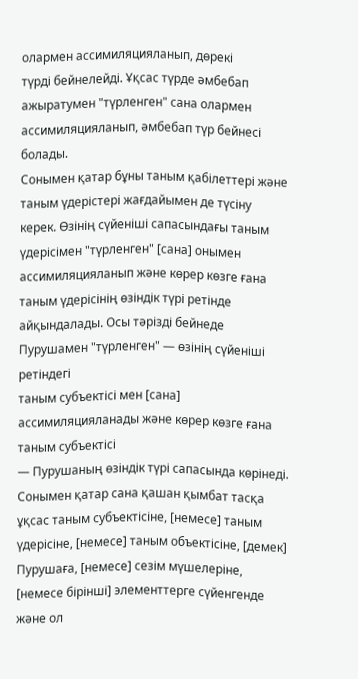олармен ассимиляцияланып, дөрекі
түрді бейнелейді. Ұқсас түрде әмбебап ажыратумен "түрленген" сана олармен
ассимиляцияланып, әмбебап түр бейнесі болады.
Сонымен қатар бұны таным қабілеттері және таным үдерістері жағдайымен де түсіну
керек. Өзінің сүйеніші сапасындағы таным үдерісімен "түрленген" [сана] онымен
ассимиляцияланып және көрер көзге ғана таным үдерісінің өзіндік түрі ретінде
айқындалады. Осы тәрізді бейнеде Пурушамен "түрленген" — өзінің сүйеніші ретіндегі
таным субъектісі мен [сана] ассимиляцияланады және көрер көзге ғана таным субъектісі
— Пурушаның өзіндік түрі сапасында көрінеді. Сонымен қатар сана қашан қымбат тасқа
ұқсас таным субъектісіне, [немесе] таным үдерісіне, [немесе] таным объектісіне, [демек]
Пурушаға, [немесе] сезім мүшелеріне, [немесе бірінші] элементтерге сүйенгенде және ол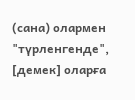(сана) олармен "түрленгенде", [демек] оларға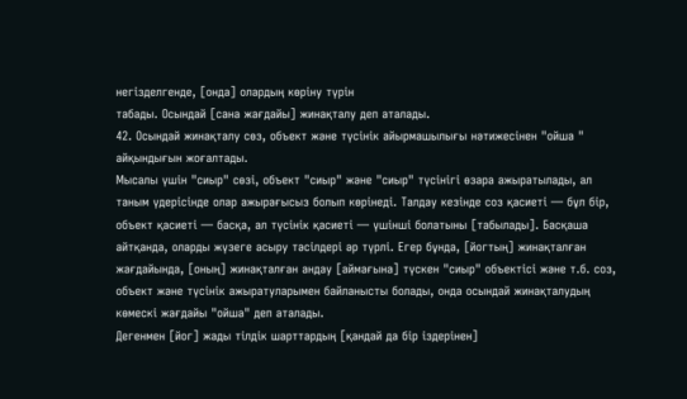негізделгенде, [онда] олардың көріну түрін
табады. Осындай [сана жағдайы] жинақталу деп аталады.
42. Осындай жинақталу сөз, объект және түсінік айырмашылығы нәтижесінен "ойша "
айқындығын жоғалтады.
Мысалы үшін "сиыр" сөзі, объект "сиыр" және "сиыр" түсінігі өзара ажыратылады, ал
таным үдерісінде олар ажырағысыз болып көрінеді. Талдау кезінде соз қасиеті — бұл бір,
объект қасиеті — басқа, ал түсінік қасиеті — үшінші болатыны [табылады]. Басқаша
айтқанда, оларды жүзеге асыру тәсілдері әр түрлі. Егер бұнда, [йогтың] жинақталған
жағдайында, [оның] жинақталған андау [аймағына] түскен "сиыр" объектісі және т.б. соз,
объект және түсінік ажыратуларымен байланысты болады, онда осындай жинақталудың
көмескі жағдайы "ойша" деп аталады.
Дегенмен [йог] жады тілдік шарттардың [қандай да бір іздерінен]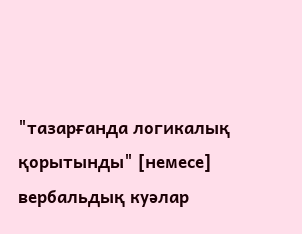"тазарғанда логикалық
қорытынды" [немесе] вербальдық куәлар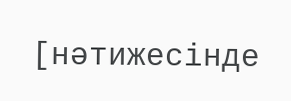[нәтижесінде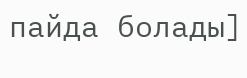пайда болады]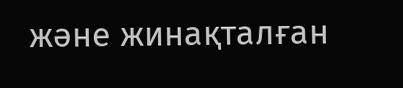және жинақталған